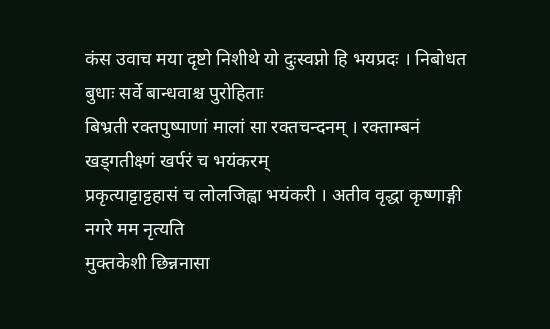कंस उवाच मया दृष्टो निशीथे यो दुःस्वप्नो हि भयप्रदः । निबोधत बुधाः सर्वे बान्धवाश्च पुरोहिताः
बिभ्रती रक्तपुष्पाणां मालां सा रक्तचन्दनम् । रक्ताम्बनं खड्गतीक्ष्णं खर्परं च भयंकरम्
प्रकृत्याट्टाट्टहासं च लोलजिह्वा भयंकरी । अतीव वृद्धा कृष्णाङ्गी नगरे मम नृत्यति
मुक्तकेशी छिन्ननासा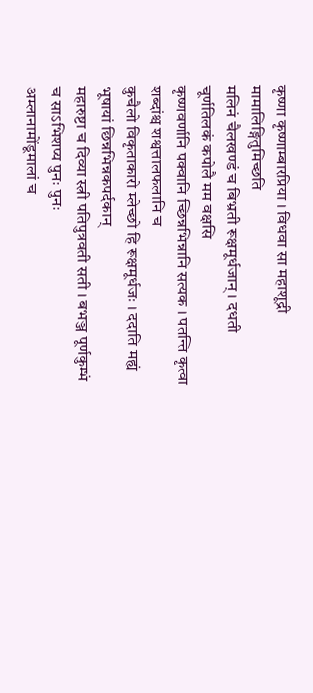कृष्णा कृष्णाम्बारप्रिया । विधवा सा महाशूद्री मामालिङ्गितुमिच्छति
मलिनं चैलखण्डं च बिभ्रती रूक्षमूर्धजान् । दधती चूर्णतिलकं कपोलै मम वक्षसि
कृष्णवर्णानि पक्वानि च्छिन्नभिन्नानि सत्यक । पतन्ति कृत्वा शब्दांश्च शश्वत्तालफलानि च
कुचैलो विकृताकारो म्लेच्छो हि रूक्षमूर्धजः । ददाति मह्यं भूषायां छिन्नभिन्नकपर्दकान्
महारुष्टा च दिव्या स्त्री पतिपुत्रवती सती । बभञ्ज पूर्णकुम्भं च साऽभिशप्य पुनः पुनः
अम्लानामोंडूमालां च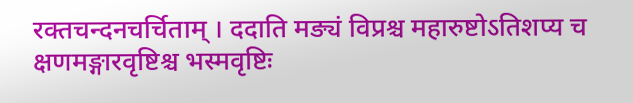रक्तचन्दनचर्चिताम् । ददाति मङ्यं विप्रश्च महारुष्टोऽतिशप्य च
क्षणमङ्गारवृष्टिश्च भस्मवृष्टिः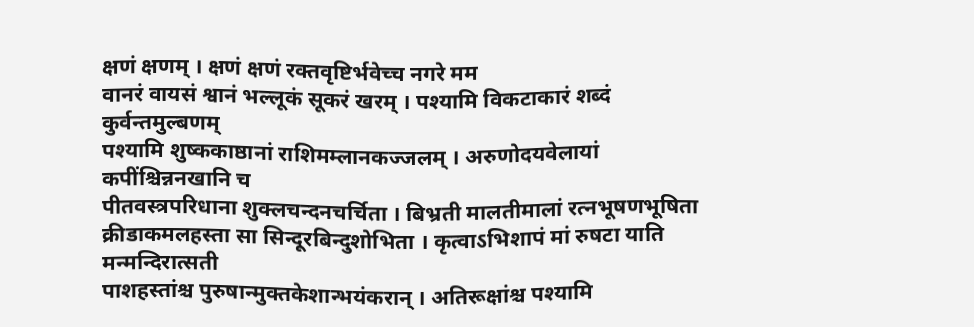क्षणं क्षणम् । क्षणं क्षणं रक्तवृष्टिर्भवेच्च नगरे मम
वानरं वायसं श्वानं भल्लूकं सूकरं खरम् । पश्यामि विकटाकारं शब्दं कुर्वन्तमुल्बणम्
पश्यामि शुष्ककाष्ठानां राशिमम्लानकज्जलम् । अरुणोदयवेलायां कपींश्चिन्ननखानि च
पीतवस्त्रपरिधाना शुक्लचन्दनचर्चिता । बिभ्रती मालतीमालां रत्नभूषणभूषिता
क्रीडाकमलहस्ता सा सिन्दूरबिन्दुशोभिता । कृत्वाऽभिशापं मां रुषटा याति मन्मन्दिरात्सती
पाशहस्तांश्च पुरुषान्मुक्तकेशान्भयंकरान् । अतिरूक्षांश्च पश्यामि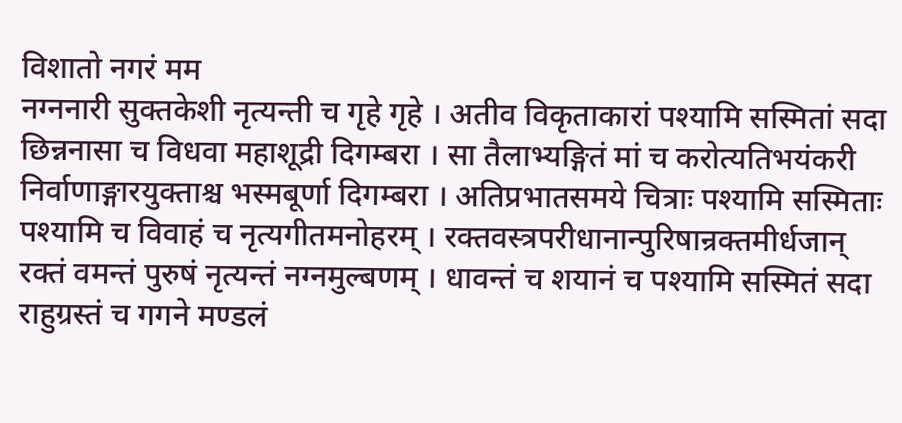विशातो नगरं मम
नग्ननारी सुक्तकेशी नृत्यन्ती च गृहे गृहे । अतीव विकृताकारां पश्यामि सस्मितां सदा
छिन्ननासा च विधवा महाशूद्री दिगम्बरा । सा तैलाभ्यङ्गितं मां च करोत्यतिभयंकरी
निर्वाणाङ्गारयुक्ताश्च भस्मबूर्णा दिगम्बरा । अतिप्रभातसमये चित्राः पश्यामि सस्मिताः
पश्यामि च विवाहं च नृत्यगीतमनोहरम् । रक्तवस्त्रपरीधानान्पुरिषान्रक्तमीर्धजान्
रक्तं वमन्तं पुरुषं नृत्यन्तं नग्नमुल्बणम् । धावन्तं च शयानं च पश्यामि सस्मितं सदा
राहुग्रस्तं च गगने मण्डलं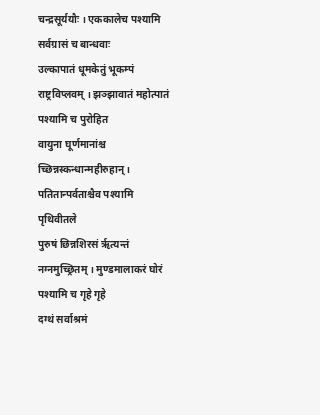चन्द्रसूर्ययौः । एककालेच पश्यामि सर्वग्रासं च बान्धवाः
उल्कापातं धूमकेतुं भूकम्पं राष्ट्रविप्लवम् । झञ्झावातं महोत्पातं पश्यामि च पुरोहित
वायुना घूर्णमानांश्च च्छिन्नस्कन्धान्महीरुहान् । पतितान्पर्वताश्चैव पश्यामि पृथिवीतले
पुरुषं छिन्नशिरसं रृत्यन्तं नग्नमुच्छ्रितम् । मुण्डमालाकरं घोरं पश्यामि च गृहे गृहे
दग्थं सर्वाश्रमं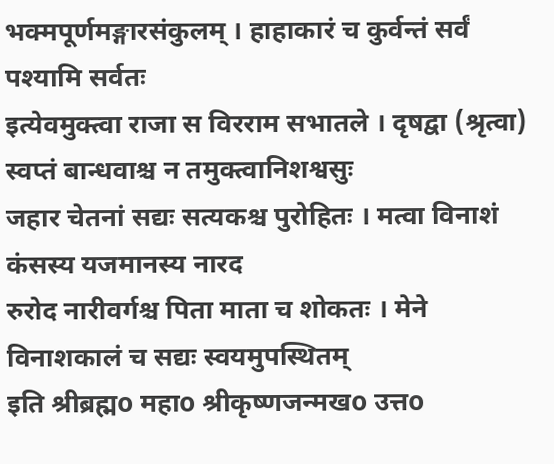भक्मपूर्णमङ्गारसंकुलम् । हाहाकारं च कुर्वन्तं सर्वं पश्यामि सर्वतः
इत्येवमुक्त्वा राजा स विरराम सभातले । दृषद्वा (श्रृत्वा) स्वप्तं बान्धवाश्च न तमुक्त्वानिशश्वसुः
जहार चेतनां सद्यः सत्यकश्च पुरोहितः । मत्वा विनाशं कंसस्य यजमानस्य नारद
रुरोद नारीवर्गश्च पिता माता च शोकतः । मेने विनाशकालं च सद्यः स्वयमुपस्थितम्
इति श्रीब्रह्मo महाo श्रीकृष्णजन्मखo उत्तo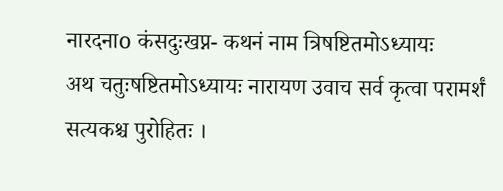नारदनाo कंसदुःखप्न- कथनं नाम त्रिषष्टितमोऽध्यायः
अथ चतुःषष्टितमोऽध्यायः नारायण उवाच सर्व कृत्वा परामर्शं सत्यकश्च पुरोहितः ।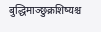बुद्धिमाञ्छुक्रशिष्यश्च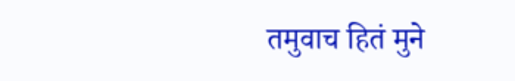तमुवाच हितं मुने